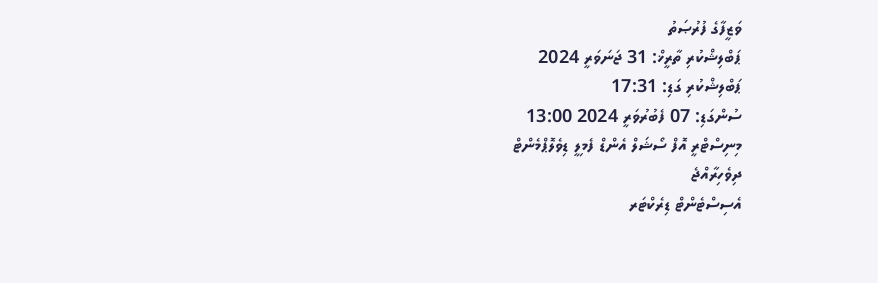ވަޒީފާގެ ފުރުޞަތު
ޕަބްލިޝްކުރި ތާރީޚް: 31 ޖަނަވަރީ 2024
ޕަބްލިޝްކުރި ގަޑި: 17:31
ސުންގަޑި: 07 ފެބުރުވަރީ 2024 13:00
މިނިސްޓްރީ އޮފް ސޯޝަލް އެންޑް ފެމިލީ ޑިވެލޮޕްމެންޓް
ދިވެހިރާއްޖެ
އެސިސްޓެންޓް ޑިރެކްޓަރ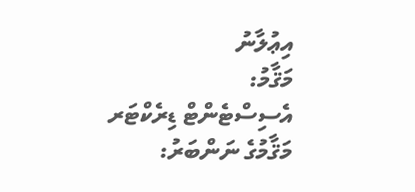އިޢުލާނު
މަޤާމު:
އެސިސްޓެންޓް ޑިރެކްޓަރ
މަޤާމުގެ ނަންބަރު: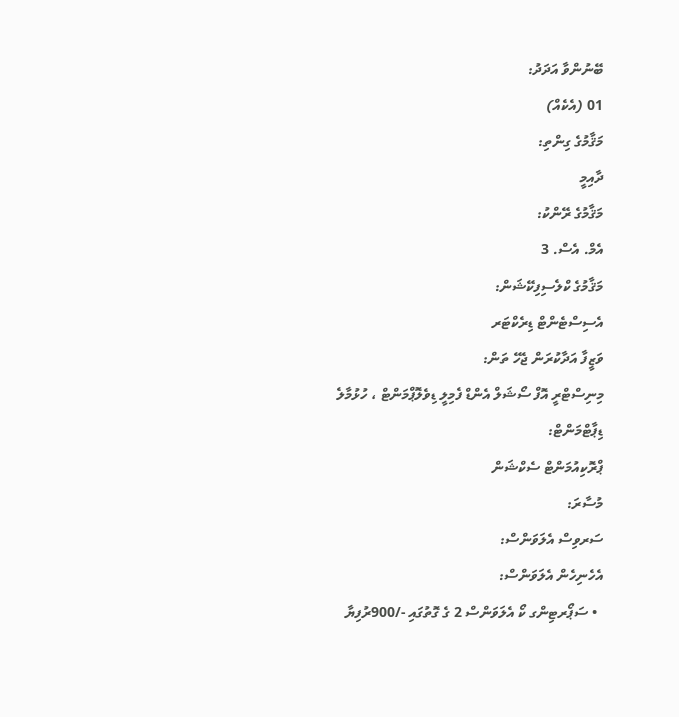ބޭނުންވާ އަދަދު:
01 (އެކެއް)
މަޤާމުގެ ގިންތި:
ދާއިމީ
މަޤާމުގެ ރޭންކު:
އެމް. އެސް. 3
މަޤާމުގެ ކްލެސިފިކޭޝަން:
އެސިސްޓެންޓް ޑިރެކްޓަރ
ވަޒީފާ އަދާކުރަން ޖެހޭ ތަން:
މިނިސްޓްރީ އޮފް ސޯޝަލް އެންޑް ފެމިލީ ޑިވެލޮޕްމަންޓް ، ހުޅުމާލެ
ޑިޕާޓްމަންޓް:
ޕްރޮކިއުމަންޓް ސެކްޝަން
މުސާރަ:
ސަރވިސް އެލަވަންސް:
އެހެނިހެން އެލަވަންސް:
  • ސަޕޯރޓިންގ ކޯ އެލަވަންސް 2 ގެ ގޮތުގައި -/900ރުފިޔާ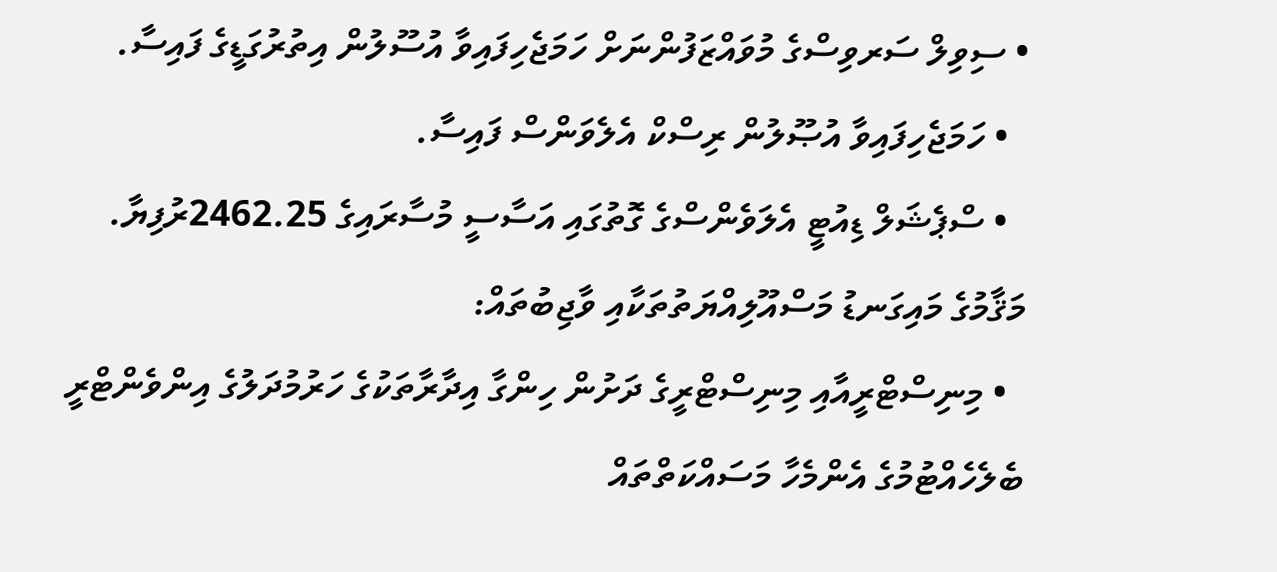• ސިވިލް ސަރވިސްގެ މުވައްޒަފުންނަށް ހަމަޖެހިފައިވާ އުސޫލުން އިތުރުގަޑީގެ ފައިސާ.
  • ހަމަޖެހިފައިވާ އުޞޫލުން ރިސްކް އެލެވަންސް ފައިސާ.
  • ސްޕެޝަލް ޑިއުޓީ އެލަވެންސްގެ ގޮތުގައި އަސާސީ މުސާރައިގެ 2462.25ރުފިޔާ.
މަޤާމުގެ މައިގަނޑު މަސްއޫލިއްޔަތުތަކާއި ވާޖިބުތައް:
  • މިނިސްޓްރީއާއި މިނިސްޓްރީގެ ދަށުން ހިންގާ އިދާރާތަކުގެ ހަރުމުދަލުގެ އިންވެންޓްރީ ބެލެހެއްޓުމުގެ އެންމެހާ މަސައްކަތްތައް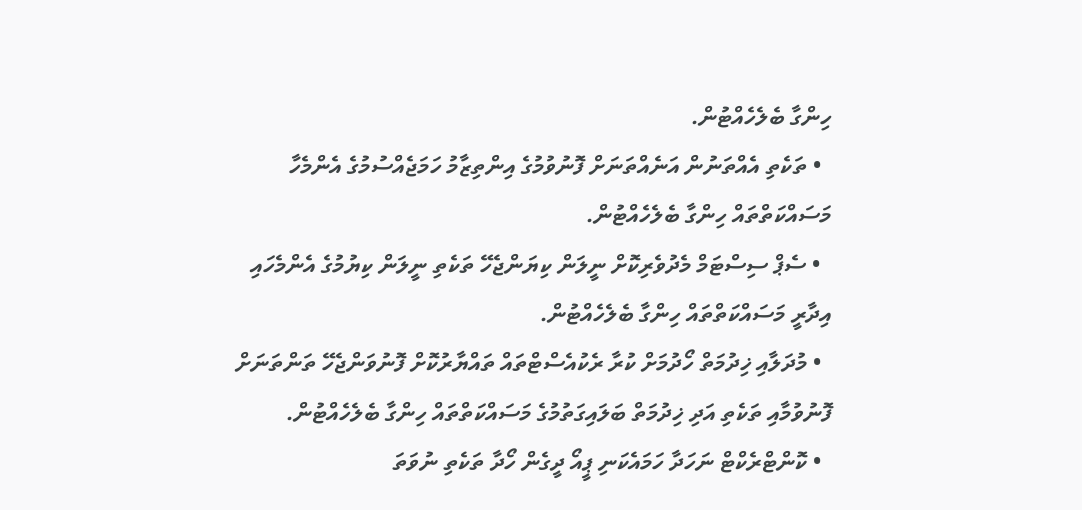ހިންގާ ބެލެހެއްޓުން.
  • ތަކެތި އެއްތަނުން އަނެއްތަނަށް ފޮނުވުމުގެ އިންތިޒާމު ހަމަޖެއްސުމުގެ އެންމެހާ މަސައްކަތްތައް ހިންގާ ބެލެހެއްޓުން.
  • ސެޕް ސިސްޓަމް މެދުވެރިކޮށް ނީލަން ކިޔަންޖެހޭ ތަކެތި ނީލަން ކިޔުމުގެ އެންމެހައި އިދާރީ މަސައްކަތްތައް ހިންގާ ބެލެހެއްޓުން.
  • މުދަލާއި ޚިދުމަތް ހޯދުމަށް ކުރާ ރެކުއެސްޓްތައް ތައްޔާރުކޮށް ފޮނުވަންޖެހޭ ތަންތަނަށް ފޮނުވުމާއި ތަކެތި އަދި ޚިދުމަތް ބަލައިގަތުމުގެ މަސައްކަތްތައް ހިންގާ ބެލެހެއްޓުން.
  • ކޮންޓްރެކްޓް ނަހަދާ ހަމައެކަނި ޕީއޯ ދީގެން ހޯދާ ތަކެތި ނުވަތަ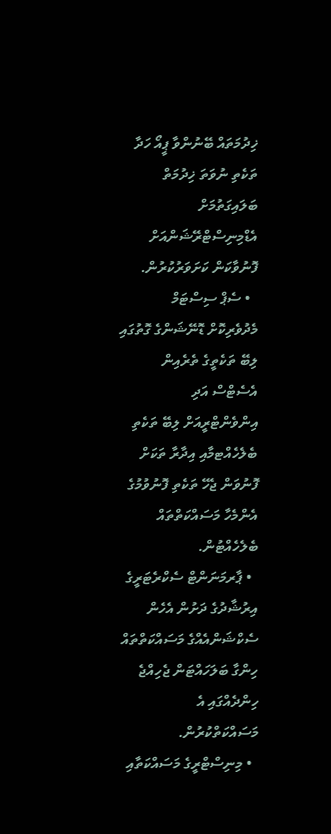ޚިދުމަތައް ބޭނުންވާ ޕީއޯ ހަދާ ތަކެތި ނުވަތަ ޚިދުމަތް ބަލައިގަތުމަށް އެޑްމިނިސްޓްރޭޝަންއަށް ފޮނުވާކަން ކަށަވަރުކުރުން.
  • ސެޕް ސިސްޓަމް މެދުވެރިކޮށް ޑޮނޭޝަންގެ ގޮތުގައި ލިބޭ ތަކެތީގެ ތެރެއިން އެސެޓްސް އަދި އިންވެންޓްރީއަށް ލިބޭ ތަކެތި ބެލެހެއްޓމާއި އިދާރާ ތަކަށް ފޮނުވަން ޖެހޭ ތަކެތި ފޮނުވުމުގެ އެންމެހާ މަސައްކަތްތައް ބެލެހެއްޓުން.
  • ޕާރމަނަންޓް ސެކްރެޓަރީގެ އިރުޝާދުގެ ދަށުން އެހެން ސެކްޝަންއެއްގެ މަސައްކަތްތައް ހިންގާ ބަލަހައްޓަން ޖެހިއްޖެ ހިންދެއްގައި އެ މަސައްކަތްކުރުން.
  • މިނިސްޓްރީގެ މަސައްކަތާއި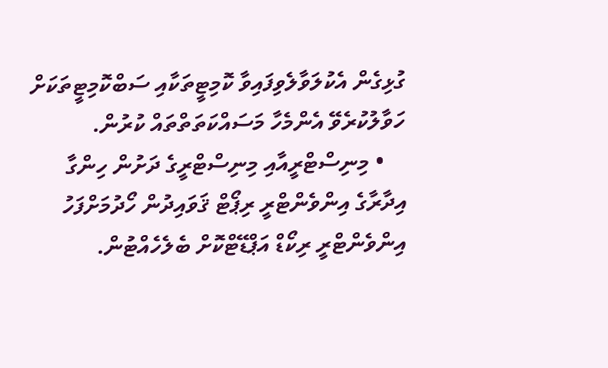ގުޅިގެން އެކުލަވާލެވިފައިވާ ކޮމިޓީތަކާއި ސަބްކޮމިޓީތަކަށް ހަވާލުކުރެވޭ އެންމެހާ މަސައްކަތަތްތައް ކުރުން.
    • މިނިސްޓްރީއާއި މިނިސްޓްރީގެ ދަށުން ހިންގާ އިދާރާގެ އިންވެންޓްރީ ރިޕޯޓް ޤަވައިދުން ހޯދުމަށްފަހު އިންވެންޓްރީ ރިކޯޑް އަޕްޑޭޓްކޮށް ބެލެހެއްޓުން.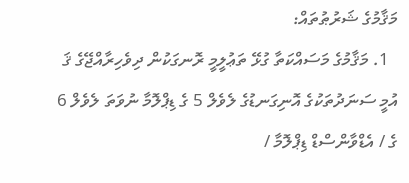މަޤާމުގެ ޝަރުޠުތައް:
  1. މަޤާމުގެ މަސައްކަތާ ގުޅޭ ތަޢުލީމީ ރޮނގަކުން ދިވެހިރާއްޖޭގެ ޤަ އުމީ ސަނަދުތަކުގެ އޮނިގަނޑުގެ ލެވެލް 5 ގެ ޑިޕްލޮމާ ނުވަތަ ލެވެލް 6 ގެ / އެޑްވާންސްޑް ޑިޕްލޮމާ /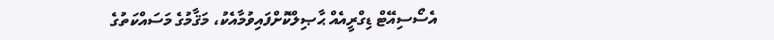އެސޯސިއޭޓް ޑިގްރީއެއް ޙާޞިލްކޮށްފައިވުމާއެކު، މަޤާމުގެ މަސައްކަތުގެ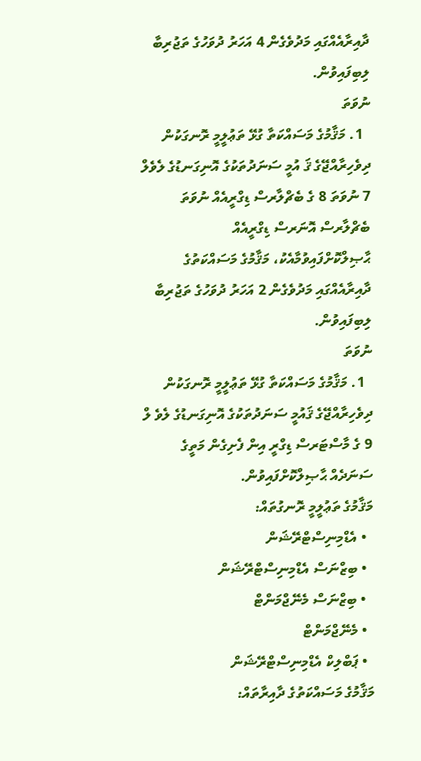ދާއިރާއެއްގައި މަދުވެގެން 4 އަހަރު ދުވަހުގެ ތަޖުރިބާ ލިބިފައިވުން.
ނުވަތަ
  1. މަޤާމުގެ މަސައްކަތާ ގުޅޭ ތަޢުލީމީ ރޮނގަކުން ދިވެހިރާއްޖޭގެ ޤަ އުމީ ސަނަދުތަކުގެ އޮނިގަނޑުގެ ލެވެލް 7 ނުވަތަ 8 ގެ ބެޗްލާރސް ޑިގްރީއެއް ނުވަތަ ބެޗްލާރސް އޮނަރސް ޑިގްރީއެއް ޙާޞިލްކޮށްފައިވުމާއެކު، މަޤާމުގެ މަސައްކަތުގެ ދާއިރާއެއްގައި މަދުވެގެން 2 އަހަރު ދުވަހުގެ ތަޖުރިބާ ލިބިފައިވުން.
ނުވަތަ
  1. މަޤާމުގެ މަސައްކަތާ ގުޅޭ ތަޢުލީމީ ރޮނގަކުން ދިވެހިރާއްޖޭގެ ޤައުމީ ސަނަދުތަކުގެ އޮނިގަނޑުގެ ލެވެ ލް 9 ގެ މާސްޓަރސް ޑިގްރީ އިން ފެށިގެން މަތީގެ ސަނަދެއް ޙާޞިލްކޮށްފައިވުން.
މަޤާމުގެ ތަޢުލީމީ ރޮނގުތައް:
  • އެޑްމިނިސްޓްރޭޝަން
  • ބިޒްނަސް އެޑްމިނިސްޓްރޭޝަން
  • ބިޒްނަސް މެނޭޖްމަންޓް
  • މެނޭޖްމަންޓް
  • ޕަބްލިކް އެޑްމިނިސްޓްރޭޝަން
މަޤާމުގެ މަސައްކަތުގެ ދާއިރާތައް: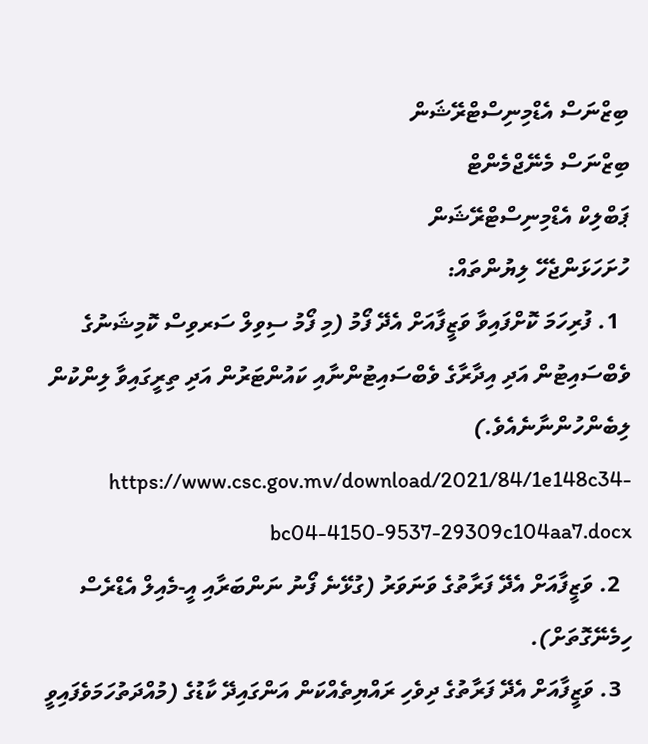ބިޒްނަސް އެޑްމިނިސްޓްރޭޝަން
ބިޒްނަސް މެނޭޖްމެންޓް
ޕަބްލިކް އެޑްމިނިސްޓްރޭޝަން
ހުށަހަޅަންޖެހޭ ލިޔުންތައް:
  1. ފުރިހަމަ ކޮށްފައިވާ ވަޒީފާއަށް އެދޭ ފޯމު (މި ފޯމު ސިވިލް ސަރވިސް ކޮމިޝަނުގެ ވެބްސައިޓުން އަދި އިދާރާގެ ވެބްސައިޓުންނާއި ކައުންޓަރުން އަދި ތިރީގައިވާ ލިންކުން ލިބެންހުންނާނެއެވެ.)  https://www.csc.gov.mv/download/2021/84/1e148c34-bc04-4150-9537-29309c104aa7.docx
  2. ވަޒީފާއަށް އެދޭ ފަރާތުގެ ވަނަވަރު (ގުޅޭނެ ފޯނު ނަންބަރާއި އީ-މެއިލް އެޑްރެސް ހިމެނޭގޮތަށް).
  3. ވަޒީފާއަށް އެދޭ ފަރާތުގެ ދިވެހި ރައްޔިތެއްކަން އަންގައިދޭ ކާޑުގެ (މުއްދަތުހަމަވެފައިވީ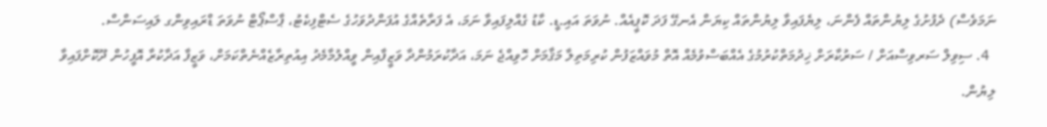ނަމަވެސް) ދެފުށުގެ ލިޔުންތައް ފެންނަ، ލިޔެފައިވާ ލިޔުންތައް ކިޔަން އެނގޭ ފަދަ ކޮޕީއެއް. ނުވަތަ އައި.ޑީ. ކާޑު ގެއްލިފައިވާ ނަމަ، އެ ފަރާތެއްގެ އުފަންދުވަހުގެ ސެޓްފިކެޓު، ޕާސްޕޯޓް ނުވަތަ ޑްރައިވިންގ ލައިސަންސް.
  4. ސިވިލް ސަރވިސްއަށް / ސަރުކާރަށް ޚިދުމަތްކުރުމުގެ އެއްބަސްވުމެއް އޮތް މުވައްޒަފުން ކުރިމަތިލާ މަޤާމަށް ހޮވިއްޖެ ނަމަ، އަދާކުރަމުންދާ ވަޒީފާއިން ވީއްލުމާމެދު އިއުތިރާޒެއްނެތްކަމަށް، ވަޒީފާ އަދާކުރާ އޮފީހުން ދޫކޮށްފައިވާ ލިޔުން.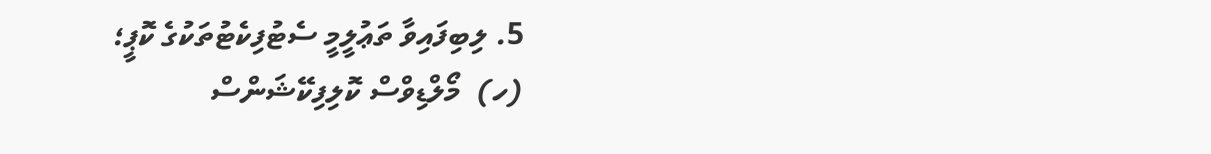5. ލިބިފައިވާ ތަޢުލީމީ ސެޓުފިކެޓުތަކުގެ ކޮޕީ؛
(ހ)  މޯލްޑިވްސް ކޮލިފިކޭޝަންސް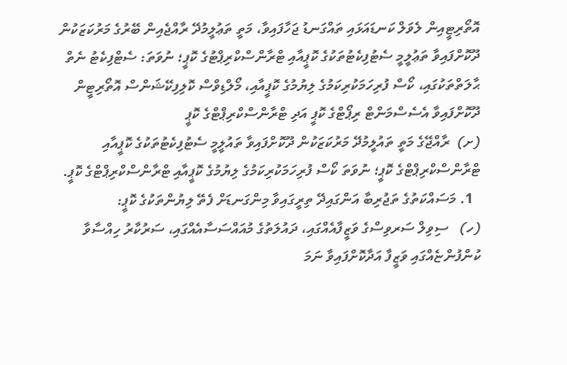އޮތޯރިޓީއިން ލެވަލް ކަނޑައަޅައި ތައްގަނޑު ޖަހާފައިވާ، މަތީ ތަޢުލީމުދޭ ރާއްޖެއިން ބޭރުގެ މަރުކަޒަކުން ދޫކޮށްފައިވާ ތަޢުލީމީ ސެޓުފިކެޓުތަކުގެ ކޮޕީއާއި ޓްރާންސްކްރިޕްޓުގެ ކޮޕީ؛ ނުވަތަ: ސެޓްފިކެޓު ނެތް ޙާލަތްތަކުގައި، ކޯސް ފުރިހަމަކުރިކަމުގެ ލިޔުމުގެ ކޮޕީއާއި، މޯލްޑިވްސް ކޮލިފިކޭޝަންސް އޮތޯރިޓީން ދޫކޮށްފައިވާ އެސެސްމަންޓް ރިޕޯޓްގެ ކޮޕީ އަދި ޓްރާންސްކްރިޕްޓްގެ ކޮޕީ
(ށ)  ރާއްޖޭގެ މަތީ ތައުލީމުދޭ މަރުކަޒަކުން ދޫކޮށްފައިވާ ތައުލީމީ ސެޓުފިކެޓުތަކުގެ ކޮޕީއާއި ޓްރާންސްކްރިޕްޓްގެ ކޮޕީ؛ ނުވަތަ ކޯސް ފުރިހަމަކުރިކަމުގެ ލިޔުމުގެ ކޮޕީއާއި ޓްރާންސްކްރިޕްޓްގެ ކޮޕީ.
  1. މަސައްކަތުގެ ތަޖުރިބާ އަންގައިދޭ ތިރީގައިވާ މިންގަނޑަށް ފެތޭ ލިޔުންތަކުގެ ކޮޕީ:
(ހ)   ސިވިލް ސަރވިސްގެ ވަޒީފާއެއްގައި، ދައުލަތުގެ މުއައްސަސާއެއްގައި، ސަރުކާރު ހިއްސާވާ ކުންފުންޏެއްގައި ވަޒީފާ އަދާކޮށްފައިވާ ނަމަ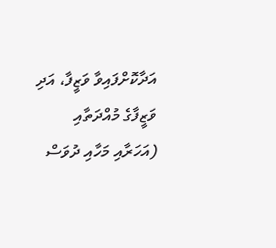އަދާކޮށްފައިވާ ވަޒީފާ، އަދި ވަޒީފާގެ މުއްދަތާއި (އަހަރާއި މަހާއި ދުވަސް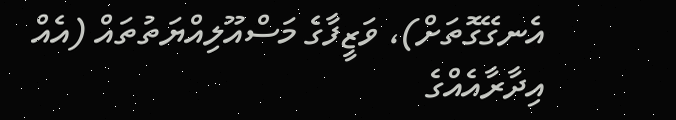އެނގޭގޮތަށް)، ވަޒީފާގެ މަސްއޫލިއްޔަތުތައް (އެއް އިދާރާއެއްގެ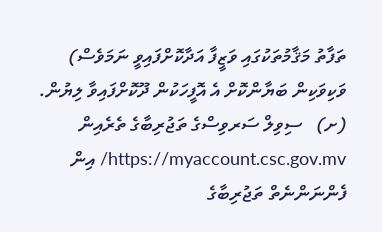ތަފާތު މަޤާމުތަކުގައި ވަޒީފާ އަދާކޮށްފައިވީ ނަމަވެސް) ވަކިވަކިން ބަޔާންކޮށް އެ އޮފީހަކުން ދޫކޮށްފައިވާ ލިޔުން.
(ށ)   ސިވިލް ސަރވިސްގެ ތަޖުރިބާގެ ތެރެއިން https://myaccount.csc.gov.mv/ އިން ފެންނަންނެތް ތަޖުރިބާގެ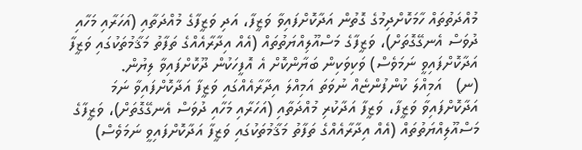މުއްދަތުތައް ހާމަކޮށްދިމުގެ ގޮތުން އަދާކޮށްފައިވާ ވަޒީފާ، އަދި ވަޒީފާގެ މުއްދަތާއި (އަހަރާއި މަހާއި ދުވަސް އެނގޭގޮތަށް)، ވަޒީފާގެ މަސްއޫލިއްޔަތުތައް (އެއް އިދާރާއެއްގެ ތަފާތު މަޤާމުތަކުގައި ވަޒީފާ އަދާކޮށްފައިވީ ނަމަވެސް) ވަކިވަކިން ބަޔާންކޮށް އެ އޮފީހަކުން ދޫކޮށްފައިވާ ލިޔުން.
(ނ)   އަމިއްލަ ކުންފުންޏެއް ނުވަތަ އަމިއްލަ އިދާރާއެއްގައި ވަޒީފާ އަދާކޮށްފައިވާ ނަމަ އަދާކޮށްފައިވާ ވަޒީފާ، ވަޒީފާ އަދާކުރި މުއްދަތާއި (އަހަރާއި މަހާއި ދުވަސް އެނގޭގޮތަށް)، ވަޒީފާގެ މަސްއޫލިއްޔަތުތައް (އެއް އިދާރާއެއްގެ ތަފާތު މަޤާމުތަކުގައި ވަޒީފާ އަދާކޮށްފައިވީ ނަމަވެސް)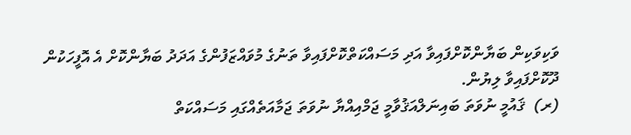ވަކިވަކިން ބަޔާންކޮށްފައިވާ އަދި މަސައްކަތްކޮށްފައިވާ ތަނުގެ މުވައްޒަފުންގެ އަދަދު ބަޔާންކޮށް އެ އޮފީހަކުން ދޫކޮށްފައިވާ ލިޔުން.
(ރ)  ޤައުމީ ނުވަތަ ބައިނަލްއަޤުވާމީ ޖަމްއިއްޔާ ނުވަތަ ޖަމާއަތެއްގައި މަސައްކަތް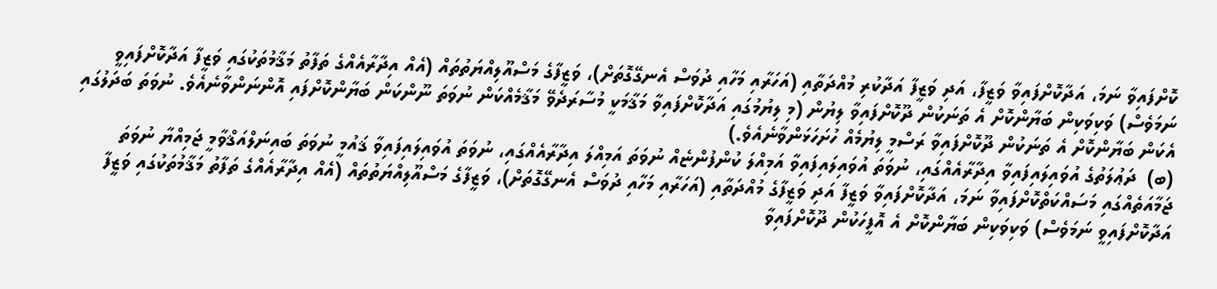ކޮށްފައިވާ ނަމަ، އަދާކޮށްފައިވާ ވަޒީފާ، އަދި ވަޒީފާ އަދާކުރި މުއްދަތާއި (އަހަރާއި މަހާއި ދުވަސް އެނގޭގޮތަށް)، ވަޒީފާގެ މަސްއޫލިއްޔަތުތައް (އެއް އިދާރާއެއްގެ ތަފާތު މަޤާމުތަކުގައި ވަޒީފާ އަދާކޮށްފައިވީ ނަމަވެސް) ވަކިވަކިން ބަޔާންކޮށް އެ ތަނަކުން ދޫކޮށްފައިވާ ލިޔުން (މި ލިޔުމުގައި އަދާކޮށްފައިވާ މަޤާމަކީ މުސާރަދެވޭ މަޤާމެއްކަން ނުވަތަ ނޫންކަން ބަޔާންކޮށްފައި އޮންނަންވާނެއެވެ. ނުވަތަ ބަދަލުގައި އެކަން ބަޔާންކޮށް އެ ތަނަކުން ދޫކޮށްފައިވާ ރަސްމީ ލިޔުމެއް ހުށަހަޅަންވާނެއެވެ.)
(ބ)  ދަޢުލަތުގެ އުވައިލައިފައިވާ އިދާރާއެއްގައި، ނުވަތަ އުވައިލައިފައިވާ އަމިއްލަ ކުންފުންޏެއް ނުވަތަ އަމިއްލަ އިދާރާއެއްގައި، ނުވަތަ އުވައިލައިފައިވާ ޤައުމީ ނުވަތަ ބައިނަލްއަޤްވާމީ ޖަމިއްޔާ ނުވަތަ ޖަމާއަތެއްގައި މަސައްކަތްކޮށްފައިވާ ނަމަ، އަދާކޮށްފައިވާ ވަޒީފާ އަދި ވަޒީފާގެ މުއްދަތާއި (އަހަރާއި މަހާއި ދުވަސް އެނގޭގޮތަށް)، ވަޒީފާގެ މަސްއޫލިއްޔަތުތައް (އެއް އިދާރާއެއްގެ ތަފާތު މަޤާމުތަކުގައި ވަޒީފާ އަދާކޮށްފައިވީ ނަމަވެސް) ވަކިވަކިން ބަޔާންކޮށް އެ އޮފީހަކުން ދޫކޮށްފައިވާ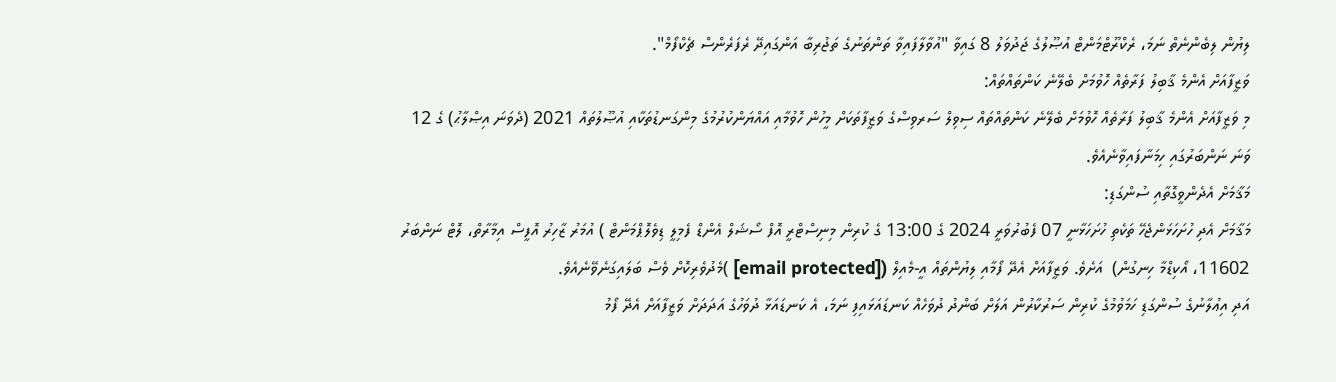ލިޔުން ލިބެންނެތް ނަމަ، ރެކްރޫޓްމަންޓް އުޞޫލުގެ ޖަދުވަލު 8 ގައިވާ "އުވާލާފައިވާ ތަންތަނުގެ ތަޖުރިބާ އަންގައިދޭ ރެފަރެންސް ޗެކްފޯމް".
ވަޒީފާއަށް އެންމެ ޤާބިލު ފަރާތެއް ހޮވުމަށް ބެލޭނެ ކަންތައްތައް:
މި ވަޒީފާއަށް އެންމެ ޤާބިލު ފަރާތެއް ހޮވުމަށް ބެލޭނެ ކަންތައްތައް ސިވިލް ސަރވިސްގެ ވަޒީފާތަކަށް މީހުން ހޮވުމާއި އައްޔަންކުރުމުގެ މިންގަނޑުތަކާއި އުޞޫލުތައް 2021 (ދެވަނަ އިޞްލާޙު) ގެ 12 ވަނަ ނަންބަރުގައި ހިމަނާފައިވާނެއެވެ.
މަޤާމަށް އެދެންވީގޮތާއި ސުންގަޑި:
މަޤާމަށް އެދި ހުށަހަޅަންޖެހޭ ތަކެތި ހުށަހަޅާނީ 07 ފެބުރުވަރީ 2024 ގެ 13:00 ގެ ކުރިން މިނިސްޓްރީ އޮފް ސޯޝަލް އެންޑް ފެމިލީ ޑިވެލޮޕްމަންޓް ) އުމަރު ޒާހިރު އޮފީސް އިމާރާތް، ލޮޓް ނަންބަރު 11602، އޯކިޑްމާ ހިނގުން)  އަށެވެ. ވަޒީފާއަށް އެދޭ ފޯމާއި ލިޔުންތައް އީ-މެއިލް ([email protected] )މެދުވެރިކޮށް ވެސް ބަލައިގަނެވޭނެއެވެ.
އަދި އިޢުލާނުގެ ސުންގަޑި ހަމަވުމުގެ ކުރިން ސަރުކާރުން އަލަށް ބަންދު ދުވަހެއް ކަނޑައަޅައިފި ނަމަ، އެ ކަނޑައަޅާ ދުވަހުގެ އަދަދަށް ވަޒީފާއަށް އެދޭ ފޯމު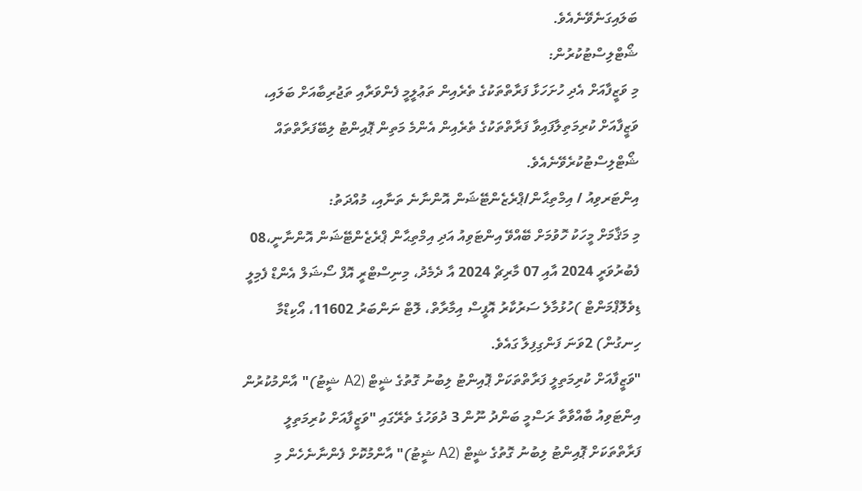ބަލައިގަނެވޭނެއެވެ.
ޝޯޓްލިސްޓުކުރުން:
މި ވަޒީފާއަށް އެދި ހުށަހަޅާ ފަރާތްތަކުގެ ތެރެއިން ތަޢުލީމީ ފެންވަރާއި ތަޖުރިބާއަށް ބަލައި، ވަޒީފާއަށް ކުރިމަތިލާފައިވާ ފަރާތްތަކުގެ ތެރެއިން އެންމެ މަތިން ޕޮއިންޓު ލިބޭފަރާތްތައް ޝޯޓްލިސްޓުކުރެވޭނެއެވެ.
އިންޓަރވިއު / އިމްތިޙާން/ޕްރެޒެންޓޭޝަން އޮންނާނެ ތަނާއި، މުއްދަތު:
މި މަޤާމަށް މީހަކު ހޮވުމަށް ބޭއްވޭ އިންޓަވިއު އަދި އިމްތިޙާން ޕްރެޒެންޓޭޝަން އޮންނާނީ،08 ފެބުރުވަރީ 2024 އާއި 07 މާރިޗް 2024 އާ ދެމެދު، މިނިސްޓްރީ އޮފް ސޯޝަލް އެންޑް ފެމިލީ ޑިވެލޮޕްމަންޓް )ހުޅުމާލެ ސަރުކާރު އޮފީސް އިމާރާތް، ލޮޓް ނަންބަރު 11602، އޯކިޑްމާ ހިނގުން) 2ވަނަ ފަންގިފިލާ ގައެވެ.
"ވަޒީފާއަށް ކުރިމަތިލީ ފަރާތްތަކަށް ޕޮއިންޓު ލިބުނު ގޮތުގެ ޝީޓް (A2 ޝީޓު)" އާންމުކުރުން
އިންޓަވިއު ބާއްވާތާ ރަސްމީ ބަންދު ނޫން 3 ދުވަހުގެ ތެރޭގައި "ވަޒީފާއަށް ކުރިމަތިލީ ފަރާތްތަކަށް ޕޮއިންޓު ލިބުނު ގޮތުގެ ޝީޓް (A2 ޝީޓު)" އާންމުކޮށް ފެންނާނެހެން މި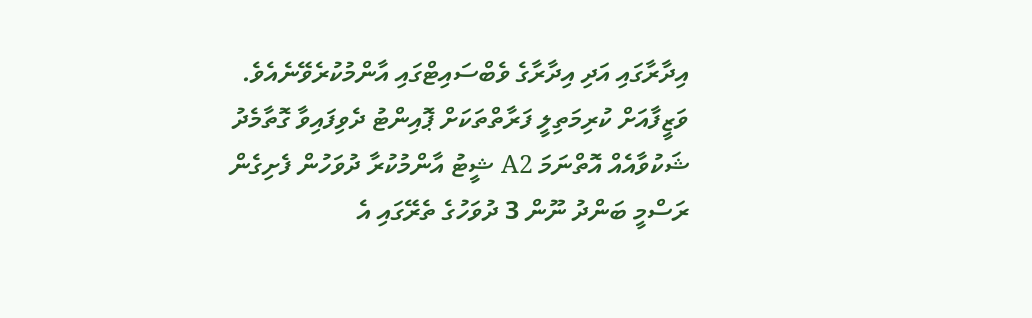އިދާރާގައި އަދި އިދާރާގެ ވެބްސައިޓްގައި އާންމުކުރެވޭނެއެވެ. ވަޒީފާއަށް ކުރިމަތިލީ ފަރާތްތަކަށް ޕޮއިންޓު ދެވިފައިވާ ގޮތާމެދު ޝަކުވާއެއް އޮތްނަމަ A2 ޝީޓު އާންމުކުރާ ދުވަހުން ފެށިގެން ރަސްމީ ބަންދު ނޫން 3 ދުވަހުގެ ތެރޭގައި އެ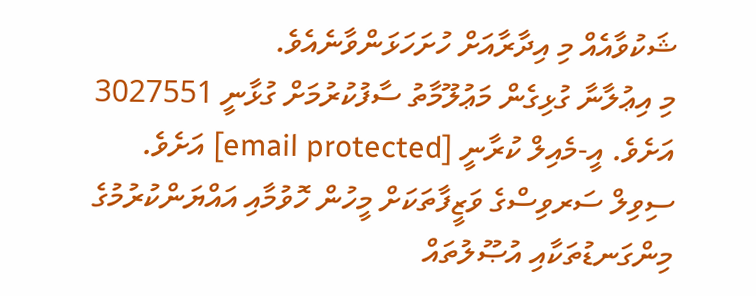ޝަކުވާއެއް މި އިދާރާއަށް ހުށަހަޅަންވާނެއެވެ.
މި އިޢުލާނާ ގުޅިގެން މަޢުލޫމާތު ސާފުކުރުމަށް ގުޅާނީ 3027551 އަށެވެ. އީ-މެއިލް ކުރާނީ [email protected] އަށެވެ.
ސިވިލް ސަރވިސްގެ ވަޒީފާތަކަށް މީހުން ހޮވުމާއި އައްޔަންކުރުމުގެ މިންގަނޑުތަކާއި އުޞޫލުތައް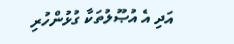އަދި އެ އުޞޫލުތަކާ ގުޅުންހުރި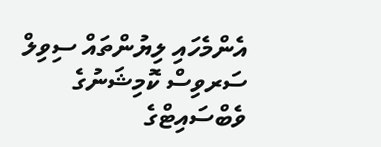އެންމެހައި ލިޔުންތައް ސިވިލް ސަރވިސް ކޮމިޝަނުގެ ވެބްސައިޓްގެ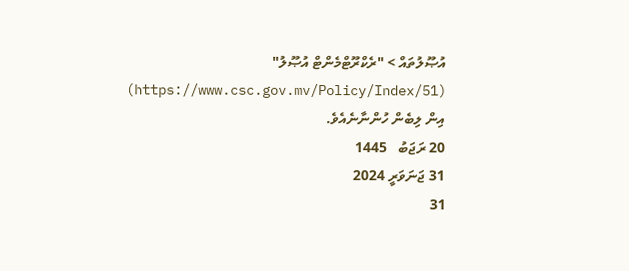އުޞޫލުތައް > "ރެކްރޫޓްމެންޓް އުޞޫލު" (https://www.csc.gov.mv/Policy/Index/51) އިން ލިބެން ހުންނާނެއެވެ.
20 ރަޖަބު   1445
31 ޖަނަވަރީ 2024
31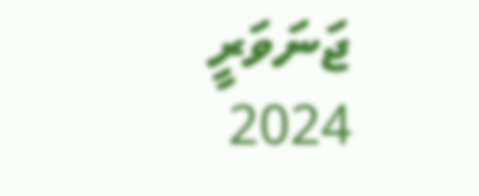ޖަނަވަރީ 2024